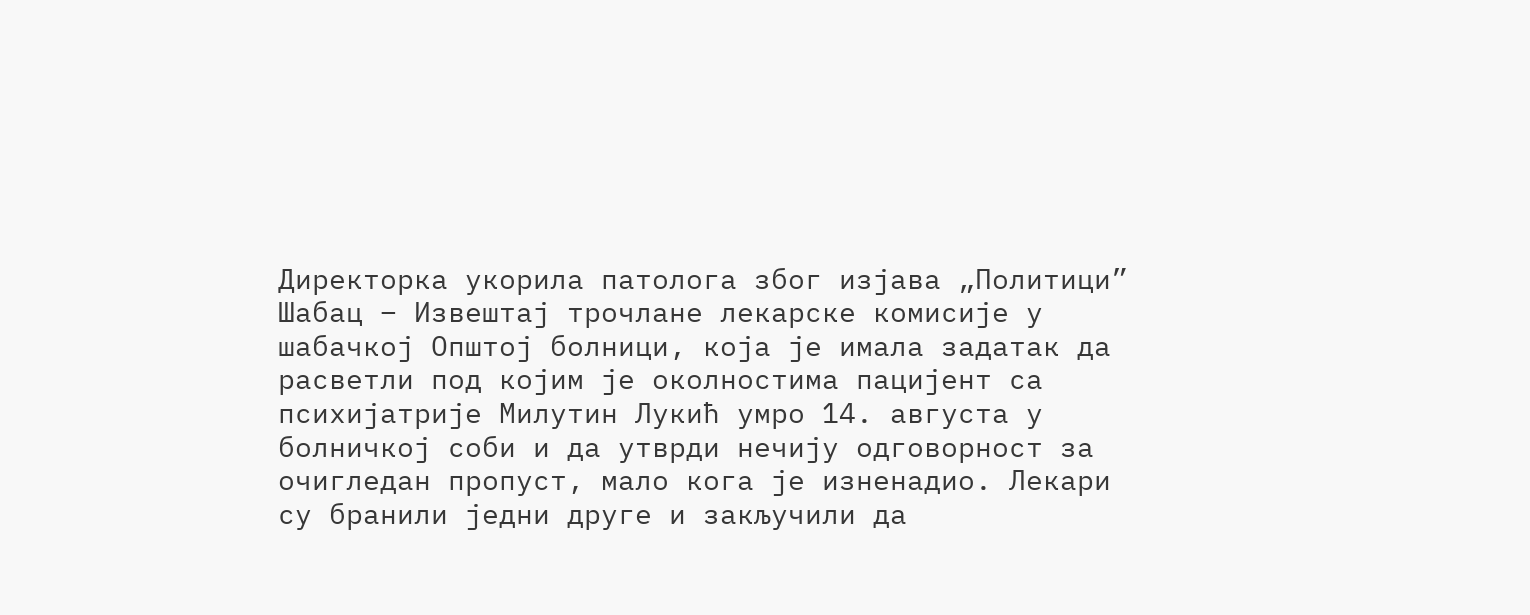Директорка укорила патолога због изјава „Политици”
Шабац – Извештај трочлане лекарске комисије у шабачкој Општој болници, која је имала задатак да расветли под којим је околностима пацијент са психијатрије Милутин Лукић умро 14. августа у болничкој соби и да утврди нечију одговорност за очигледан пропуст, мало кога је изненадио. Лекари су бранили једни друге и закључили да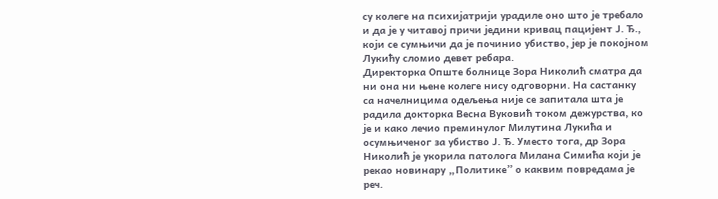су колеге на психијатрији урадиле оно што је требало и да је у читавој причи једини кривац пацијент Ј. Ђ., који се сумњичи да је починио убиство, јер је покојном Лукићу сломио девет ребара.
Директорка Опште болнице Зора Николић сматра да ни она ни њене колеге нису одговорни. На састанку са начелницима одељења није се запитала шта је радила докторка Весна Вуковић током дежурства, ко је и како лечио преминулог Милутина Лукића и осумњиченог за убиство Ј. Ђ. Уместо тога, др Зора Николић је укорила патолога Милана Симића који је рекао новинару „Политике” о каквим повредама је реч.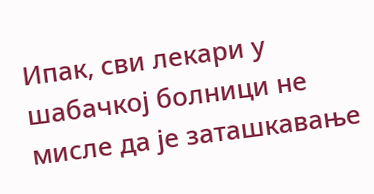Ипак, сви лекари у шабачкој болници не мисле да је заташкавање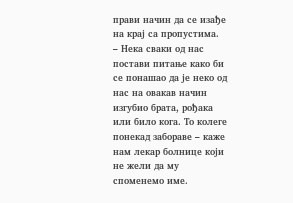прави начин да се изађе на крај са пропустима.
– Нека сваки од нас постави питање како би се понашао да је неко од нас на овакав начин изгубио брата, рођака или било кога. То колеге понекад забораве – каже нам лекар болнице који не жели да му споменемо име.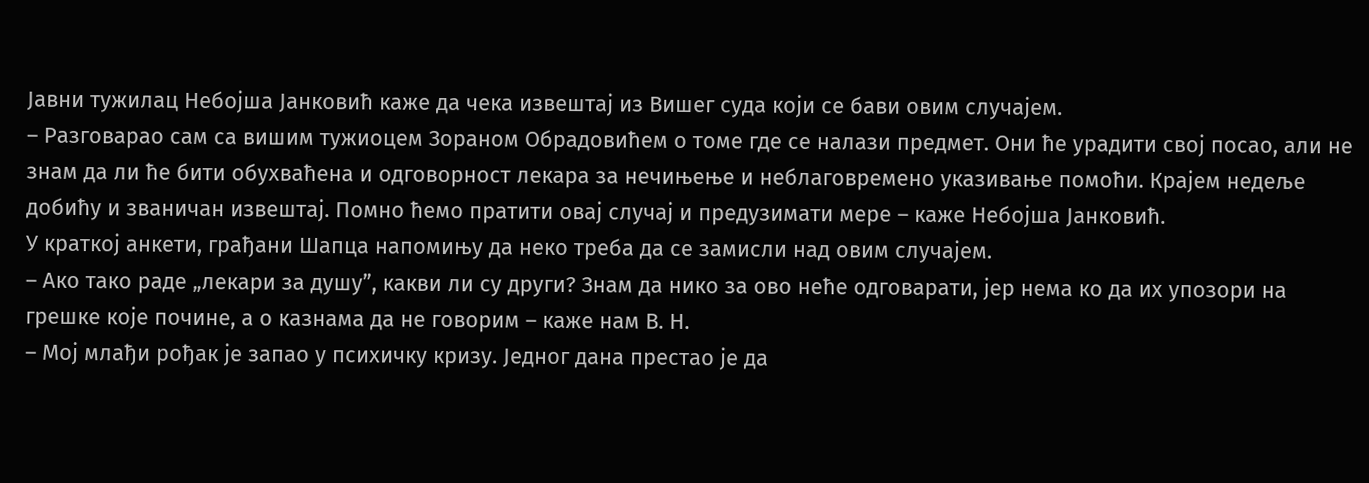Јавни тужилац Небојша Јанковић каже да чека извештај из Вишег суда који се бави овим случајем.
– Разговарао сам са вишим тужиоцем Зораном Обрадовићем о томе где се налази предмет. Они ће урадити свој посао, али не знам да ли ће бити обухваћена и одговорност лекара за нечињење и неблаговремено указивање помоћи. Крајем недеље добићу и званичан извештај. Помно ћемо пратити овај случај и предузимати мере – каже Небојша Јанковић.
У краткој анкети, грађани Шапца напомињу да неко треба да се замисли над овим случајем.
– Ако тако раде „лекари за душу”, какви ли су други? Знам да нико за ово неће одговарати, јер нема ко да их упозори на грешке које почине, а о казнама да не говорим – каже нам В. Н.
– Мој млађи рођак је запао у психичку кризу. Једног дана престао је да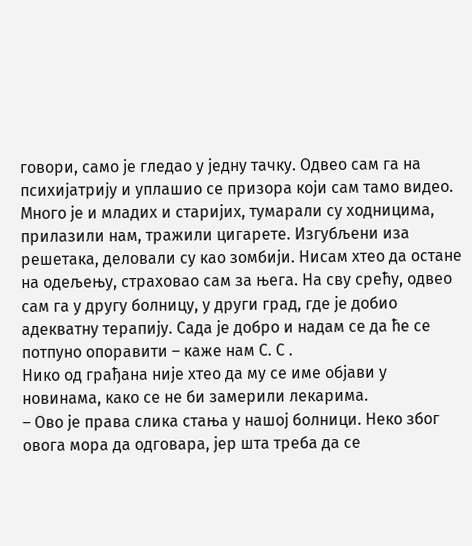говори, само је гледао у једну тачку. Одвео сам га на психијатрију и уплашио се призора који сам тамо видео. Много је и младих и старијих, тумарали су ходницима, прилазили нам, тражили цигарете. Изгубљени иза решетака, деловали су као зомбији. Нисам хтео да остане на одељењу, страховао сам за њега. На сву срећу, одвео сам га у другу болницу, у други град, где је добио адекватну терапију. Сада је добро и надам се да ће се потпуно опоравити – каже нам С. С .
Нико од грађана није хтео да му се име објави у новинама, како се не би замерили лекарима.
– Ово је права слика стања у нашој болници. Неко због овога мора да одговара, јер шта треба да се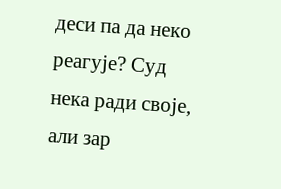деси па да неко реагује? Суд нека ради своје, али зар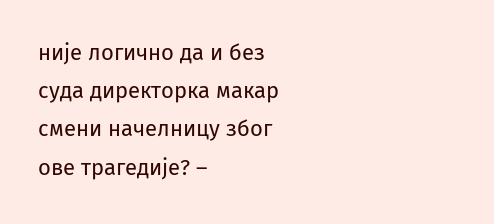није логично да и без суда директорка макар смени начелницу због ове трагедије? –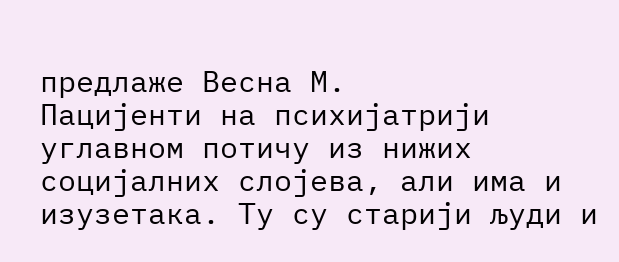предлаже Весна М.
Пацијенти на психијатрији углавном потичу из нижих социјалних слојева, али има и изузетака. Ту су старији људи и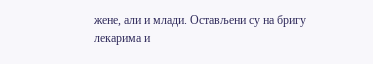жене, али и млади. Остављени су на бригу лекарима и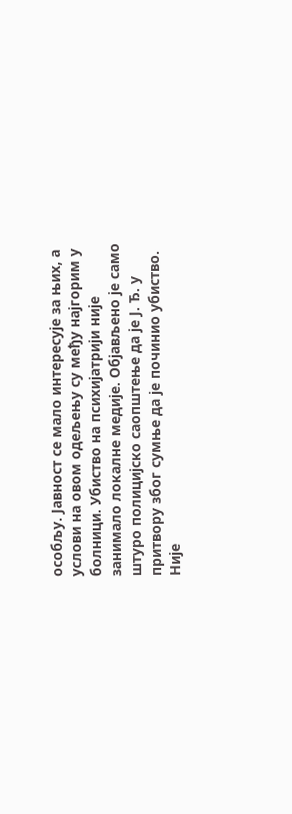особљу. Јавност се мало интересује за њих, а услови на овом одељењу су међу најгорим у болници. Убиство на психијатрији није занимало локалне медије. Објављено је само штуро полицијско саопштење да је Ј. Ђ. у притвору због сумње да је починио убиство. Није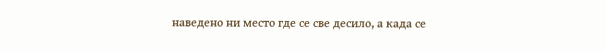наведено ни место где се све десило, а када се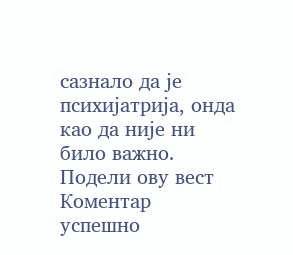сазнало да је психијатрија, онда као да није ни било важно.
Подели ову вест
Комeнтар успeшно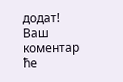додат!
Ваш комeнтар ћe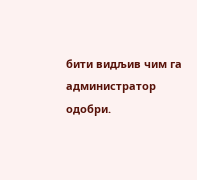бити видљив чим га администратор одобри.